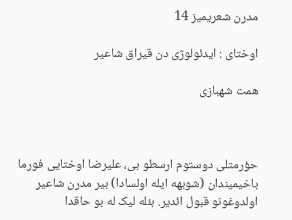مدرن شعریمیز 14

اوختای : ایدئولوژی دن قیراق شاعیر

همت شهبازی



حؤرمتلی دوستوم ارسطو بی، علیرضا اوختایی فورما باخیمیندان (شوبهه ایله اولسادا) بیر مدرن شاعیر اولدوغونو قبول ائدیر. بئله لیک له بو حاقدا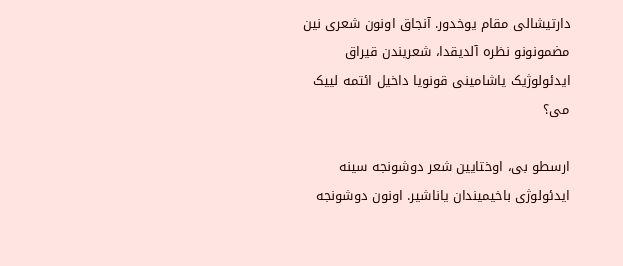دارتیشالی مقام یوخدور. آنجاق اونون شعری نین مضمونونو نظره آلدیقدا، شعریندن قیراق ایدئولوژیک یاشامینی قونویا داخیل ائتمه لییک می؟

ارسطو بی، اوختایین شعر دوشونجه سینه ایدئولوژی باخیمیندان یاناشیر. اونون دوشونجه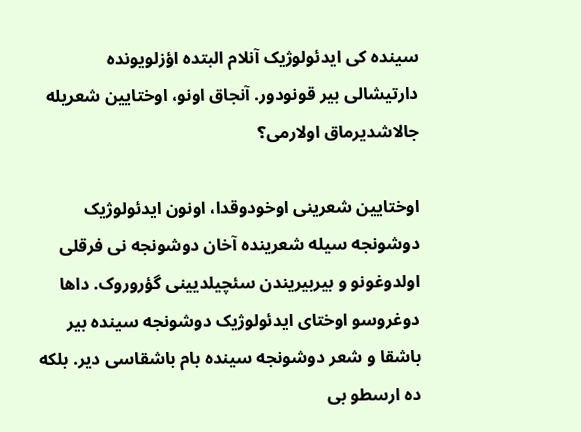سینده کی ایدئولوژیک آنلام البتده اؤزلویونده دارتیشالی بیر قونودور. آنجاق اونو، اوختایین شعریله جالاشدیرماق اولارمی؟

اوختایین شعرینی اوخودوقدا، اونون ایدئولوژیک دوشونجه سیله شعرینده آخان دوشونجه نی فرقلی اولدوغونو و بیربیریندن سئچیلدیینی گؤروروک. داها دوغروسو اوختای ایدئولوژیک دوشونجه سینده بیر باشقا و شعر دوشونجه سینده بام باشقاسی دیر. بلکه ده ارسطو بی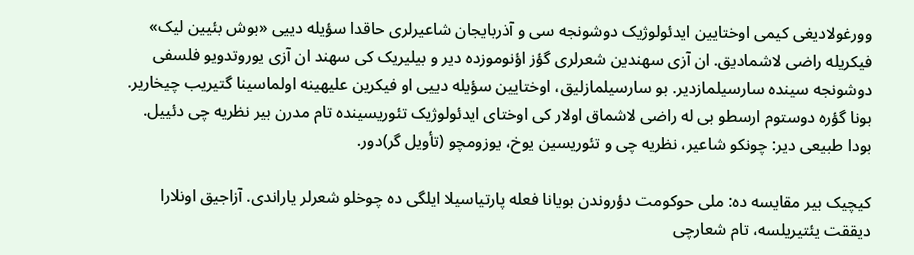وورغولادیغی کیمی اوختایین ایدئولوژیک دوشونجه سی و آذربایجان شاعیرلری حاقدا سؤیله دییی «بوش بئیین لیک» فیکریله راضی لاشمادیق. ان آزی سهندین شعرلری گؤز اؤنوموزده دیر و بیلیریک کی سهند ان آزی یوروتدویو فلسفی دوشونجه سینده سارسیلمازدیر. بو سارسیلمازلیق، اوختایین سؤیله دییی او فیکرین علیهینه اولماسینا گتیریب چیخاریر. بونا گؤره دوستوم ارسطو بی له راضی لاشماق اولار کی اوختای ایدئولوژیک تئوریسینده تام مدرن بیر نظریه چی دئییل. بودا طبیعی دیر: چونکو شاعیر، نظریه چی و تئوریسین یوخ، یوزومچو (تأویل گر)دور.

کیچیک بیر مقایسه ده: ملی حوکومت دؤروندن بویانا فعله پارتیاسیلا ایلگی ده چوخلو شعرلر یاراندی. آزاجیق اونلارا دیققت یئتیریلسه، تام شعارچی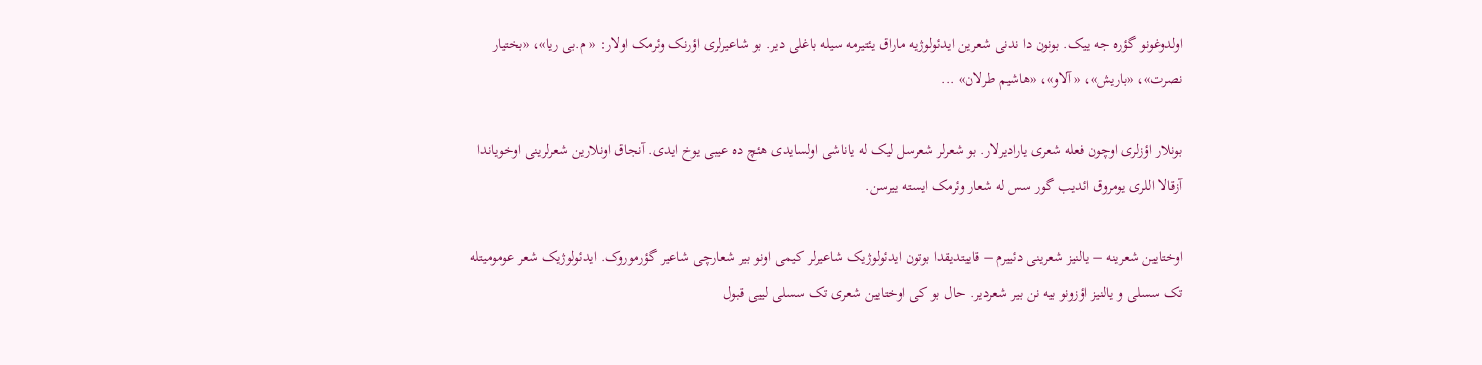اولدوغونو گؤره جه ییک. بونون دا ندنی شعرین ایدئولوژیه ماراق یئتیرمه سیله باغلی دیر. بو شاعیرلری اؤرنک وئرمک اولار: « م.بی ریا»، «بختیار نصرت»، «باریش»، « آلاو»، «هاشیم طرلان» ...

بونلار اؤزلری اوچون فعله شعری یارادیرلار. بو شعرلر شعرسل لیک له یاناشی اولسایدی هئچ ده عیبی یوخ ایدی. آنجاق اونلارین شعرلرینی اوخویاندا آزقالا اللری یومروق ائدیب گور سس له شعار وئرمک ایسته ییرسن.

اوختایین شعرینه – یالنیز شعرینی دئییرم – قاییتدیقدا بوتون ایدئولوژیک شاعیرلر کیمی اونو بیر شعارچی شاعیر گؤرموروک. ایدئولوژیک شعر عومومیتله تک سسلی و یالنیز اؤزونو بیه نن بیر شعردیر. حال بو کی اوختایین شعری تک سسلی لییی قبول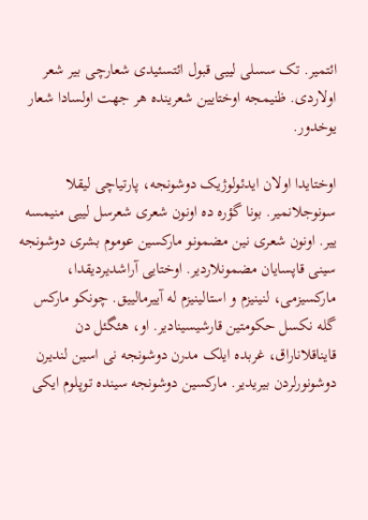ائتمیر. تک سسلی لییی قبول ائتسئیدی شعارچی بیر شعر اولاردی. ظنیمجه اوختایین شعرینده هر جهت اولسادا شعار یوخدور.

اوختایدا اولان ایدئولوژیک دوشونجه، پارتیاچی لیقلا سونوجلانمیر. بونا گؤره ده اونون شعری شعرسل لییی منیمسه ییر. اونون شعری نین مضمونو مارکسین عوموم بشری دوشونجه سینی قاپسایان مضمونلاردیر. اوختایی آراشدیردیقدا، مارکسیزمی، لنینیزم و استالینیزم له آییرمالییق. چونکو مارکس گله نکسل حکومتین قارشیسینادیر. او، هئگئل دن قایناقلاناراق، غربده ایلک مدرن دوشونجه نی اسین لندیرن دوشونورلردن بیریدیر. مارکسین دوشونجه سینده توپلوم ایکی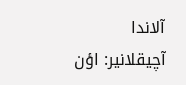آلاندا آچیقلانیر: اؤن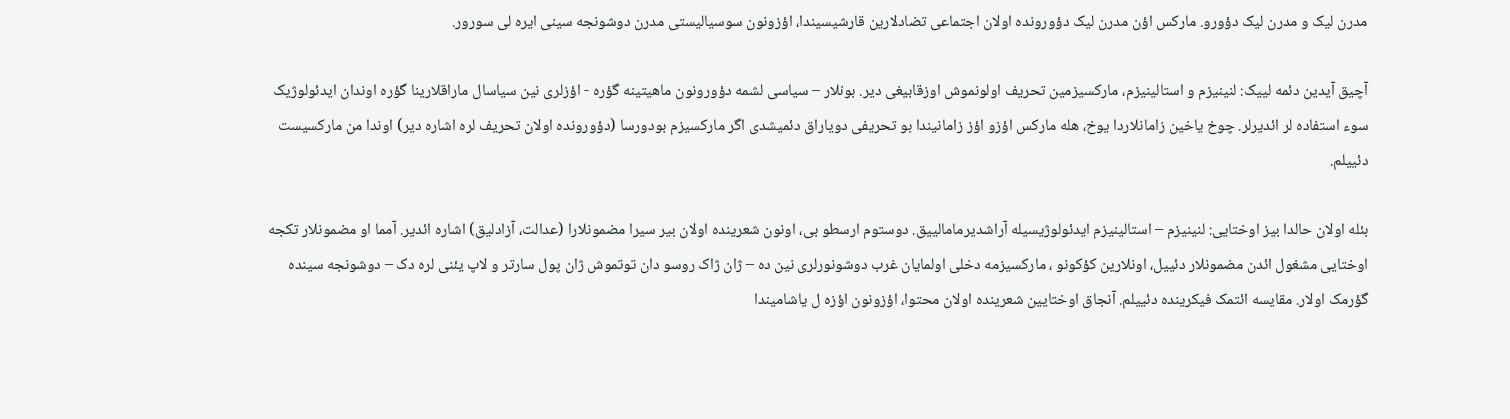مدرن لیک و مدرن لیک دؤورو. مارکس اؤن مدرن لیک دؤورونده اولان اجتماعی تضادلارین قارشیسیندا، اؤزونون سوسیالیستی مدرن دوشونجه سینی ایره لی سورور.

آچیق آیدین دئمه لییک: لنینیزم و استالینیزم، مارکسیزمین تحریف اولونموش اوزقابیغی دیر. بونلار – سیاسی لشمه دؤورونون ماهیتینه گؤره - اؤزلری نین سیاسال ماراقلارینا گؤره اوندان ایدئولوژیک سوء استفاده لر ائدیرلر. چوخ یاخین زامانلاردا یوخ، هله مارکس اؤزو اؤز زامانیندا بو تحریفی دویاراق دئمیشدی اگر مارکسیزم بودورسا (دؤورونده اولان تحریف لره اشاره دیر) اوندا من مارکسیست دئییلم.

بئله اولان حالدا بیز اوختایی: لنینیزم – استالینیزم ایدئولوژیسیله آراشدیرمامالییق. دوستوم ارسطو بی، اونون شعرینده اولان بیر سیرا مضمونلارا (عدالت، آزادلیق) اشاره ائدیر. آمما او مضمونلار تکجه اوختایی مشغول ائدن مضمونلار دئییل، اونلارین کؤکونو ، مارکسیزمه دخلی اولمایان غرب دوشونورلری نین ده – ژان ژاک روسو دان توتموش ژان پول سارتر و لاپ یئنی لره دک – دوشونجه سینده گؤرمک اولار. مقایسه ائتمک فیکرینده دئییلم. آنجاق اوختایین شعرینده اولان محتوا، اؤزونون اؤزه ل یاشامیندا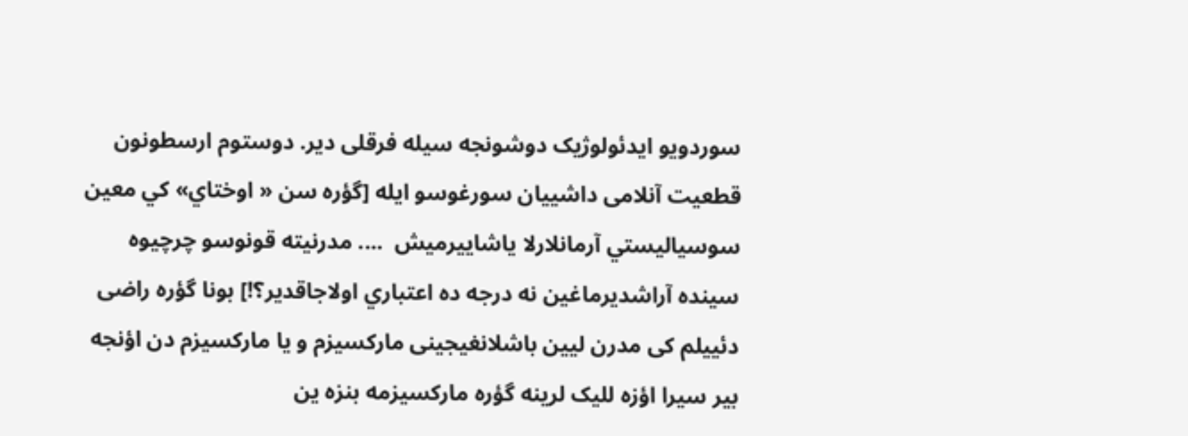سوردویو ایدئولوژیک دوشونجه سیله فرقلی دیر. دوستوم ارسطونون قطعیت آنلامی داشییان سورغوسو ایله [گؤره سن « اوختاي» كي معين سوسياليستي آرمانلارلا ياشاييرميش  .... مدرنيته قونوسو چرچيوه سينده آراشديرماغين نه درجه ده اعتباري اولاجاقدير؟!] بونا گؤره راضی دئییلم کی مدرن لیین باشلانغیجینی مارکسیزم و یا مارکسیزم دن اؤنجه بیر سیرا اؤزه للیک لرینه گؤره مارکسیزمه بنزه ین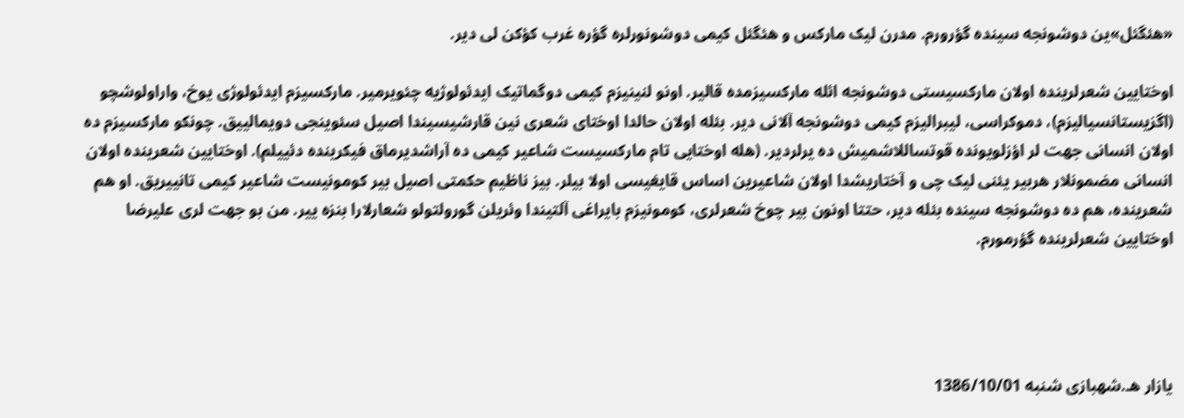«هئگئل»ین دوشونجه سینده گؤرورم. مدرن لیک مارکس و هئگئل کیمی دوشونورلره گؤره غرب کؤکن لی دیر.

اوختایین شعرلرینده اولان مارکسیستی دوشونجه ائله مارکسیزمده قالیر. اونو لنینیزم کیمی دوگماتیک ایدئولوژیه چئویرمیر. مارکسیزم ایدئولوژی یوخ، واراولوشچو (اگزیستانسیالیزم)، دموکراسی، لیبرالیزم کیمی دوشونجه آلانی دیر. بئله اولان حالدا اوختای شعری نین قارشیسیندا اصیل سئوینجی دویمالییق. چونکو مارکسیزم ده اولان انسانی جهت لر اؤزلویونده قوتساللاشمیش ده یرلردیر. (هله اوختایی تام مارکسیست شاعیر کیمی ده آراشدیرماق فیکرینده دئییلم). اوختایین شعرینده اولان انسانی مضمونلار هربیر یئنی لیک چی و آختاریشدا اولان شاعیرین اساس قایغیسی اولا بیلر. بیز ناظیم حکمتی اصیل بیر کومونیست شاعیر کیمی تانییریق. او هم شعرینده، هم ده دوشونجه سینده بئله دیر، حتتا اونون بیر چوخ شعرلری، کومونیزم بایراغی آلتیندا وئریلن گورولتولو شعارلارا بنزه ییر. من بو جهت لری علیرضا اوختایین شعرلرینده گؤرمورم.




يازار هـ.شهبازی شنبه 1386/10/01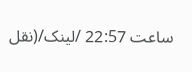ساعت 22:57 /لینک/(نقل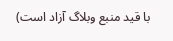با قيد منبع وبلاگ آزاد است)